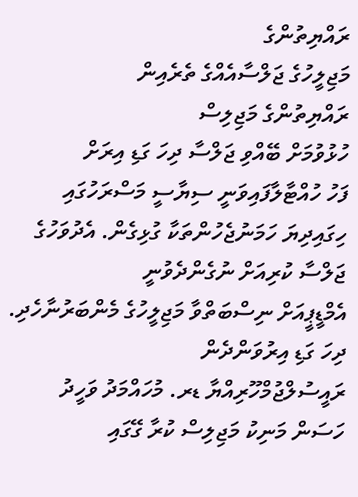ރައްޔިތުންގެ
މަޖިލީހުގެ ޖަލްސާއެއްގެ ތެރެއިން
ރައްޔިތުންގެ މަޖިލިސް
ހުޅުވުމަށް ބޭއްވި ޖަލްސާ ދިހަ ގަޑި އިރަށް
ފަހު ހުއްޓާލާފައިވަނީ ސިޔާސީ މަސްރަހުގައި
ހިގައިދިޔަ ހަމަނުޖެހުންތަކާ ގުޅިގެން. އެދުވަހުގެ ޖަލްސާ ކުރިއަށް ނުގެންދެވުނީ
އެމްޑީޕީއަށް ނިސްބަތްވާ މަޖިލީހުގެ މެންބަރުނާހެދި. ދިހަ ގަޑި އިރުވަންދެން
ރައީސުލްޖުމްހޫރިއްޔާ ޑރ. މުހައްމަދު ވަހީދު ހަސަން މަނިކު މަޖިލިސް ކުރާ ގޭގައި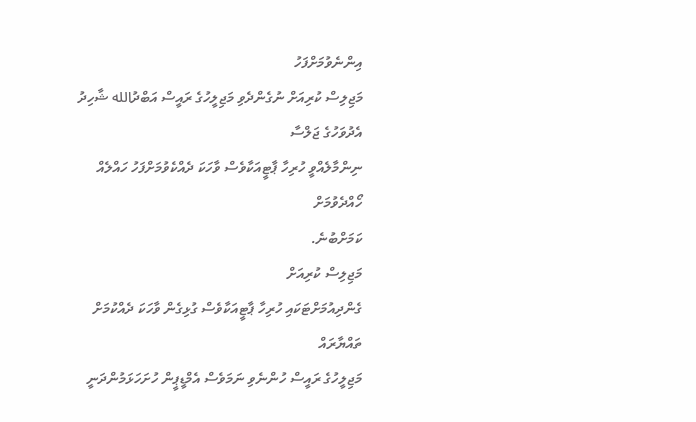އިންނެވުމަށްފަހު
މަޖިލިސް ކުރިއަށް ނުގެންދެވި މަޖިލީހުގެ ރައީސް އަބްދުالله ޝާހިދު އެދުވަހުގެ ޖަލްސާ
ނިންމާލެއްވީ ހުރިހާ ޕާޓީއަކާވެސް ވާހަކަ ދެއްކެވުމަށްފަހު ހައްލެއް ހޯއްދެވުމަށް
ކަމަށްބުނެ.
މަޖިލިސް ކުރިއަށް
ގެންދިއުމަށްޓަކައި ހުރިހާ ޕާޓީއަކާވެސް ގުޅިގެން ވާހަކަ ދެއްކުމަށް ތައްޔާރައް
މަޖިލީހުގެ ރައީސް ހުންނެވި ނަމަވެސް އެމްޑީޕީން ހުށަހަޅަމުންދަނީ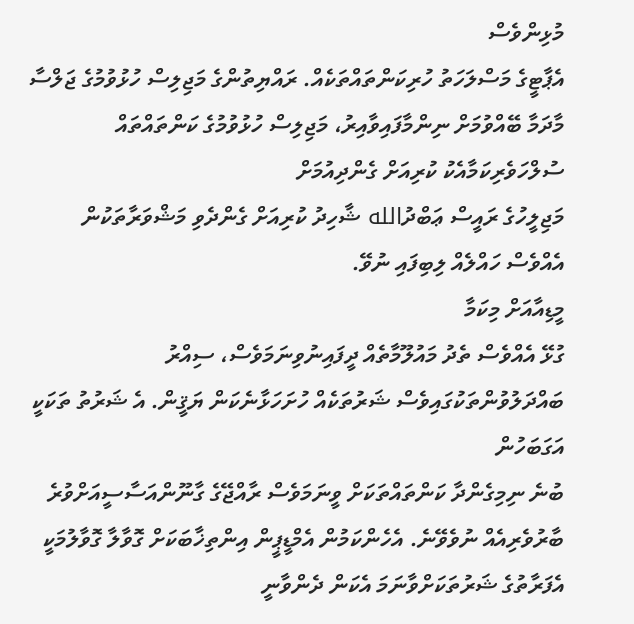މުޅިންވެސް
އެޕާޓީގެ މަސްލަހަތު ހުރިކަންތައްތަކެއް. ރައްޔިތުންގެ މަޖިލިސް ހުޅުވުމުގެ ޖަލްސާ
މާދަމާ ބޭއްވުމަށް ނިންމާފައިވާއިރު، މަޖިލިސް ހުޅުވުމުގެ ކަންތައްތައް
ސުލްހަވެރިކަމާއެކު ކުރިއަށް ގެންދިއުމަށް
މަޖިލީހުގެ ރައީސް ޢަބްދުالله ޝާހިދު ކުރިއަށް ގެންދެވި މަޝްވަރާތަކުން އެއްވެސް ހައްލެއް ލިބިފައި ނުވޭ.
މީޑިއާއަށް މިކަމާ
ގުޅޭ އެއްވެސް ތެދު މައުލޫމާތެއް ދީފައިނުވިނަމަވެސް، ސިއްރު
ބައްދަލުވުންތަކުގައިވެސް ޝަރުތަކެއް ހުށަހަޅާނެކަން ޔަޤީން. އެ ޝަރުތު ތަކަކީ އަގަބަހުން
ބުނެ ނިމިގެންދާ ކަންތައްތަކަށް ވީނަމަވެސް ރާއްޖޭގެ ގާނޫންއަސާސީއަށްވުރެ
ބާރުވެރިއެއް ނުވެވޭނެ. އެހެންކަމުން އެމްޑީޕީން އިންތިޚާބަކަށް ގޮވާލާ ގޮވާލުމަކީ
އެފަރާތުގެ ޝަރުތަކަށްވާނަމަ އެކަން ދެންވާނީ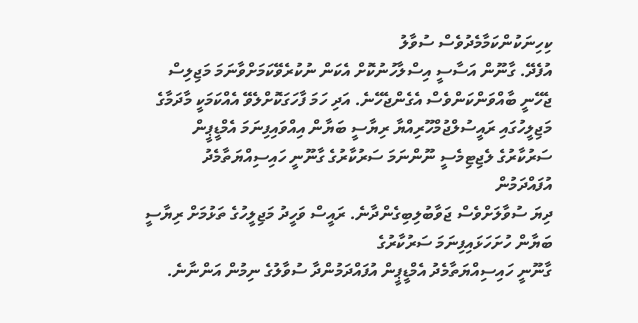ކިހިނަކުންކަމާމެދުވެސް ސުވާލު
އުފެދޭ. ގާނޫން އަސާސީ އިސްލާހުނުކޮށް އެކަން ނުކުރެވޭކަމަށްވާނަމަ މަޖިލިސް
ޖެހޭނީ ބާއްވަންކަންވެސް އެގެންޖެހޭނެ. އަދި ހަމަ ފާހަގަކޮށްލެވޭ އެއްކަމަކީ މާދަމާގެ
މަޖިލީހުގައި ރައީސުލްޖުމްހޫރިއްޔާ ރިޔާސީ ބަޔާން އިއްވައިފިނަމަ އެމްޑީޕީން
ސަރުކާރުގެ ލެޖިޓިމެސީ ނޫންނަމަ ސަރުކާރުގެ ގާނޫނީ ހައިސިއްޔަތާމެދު އުފައްދަމުން
ދިޔަ ސުވާލަށްވެސް ޖަވާބުލިބިގެންދާނެ. ރައީސް ވަހީދު މަޖިލީހުގެ ތަޅުމަށް ރިޔާސީ
ބަޔާން ހުށަހަޅައިފިނަމަ ސަރުކާރުގެ
ގާނޫނީ ހައިސިއްޔަތާމެދު އެމްޑީޕީން އުފައްދަމުންދާ ސުވާލުގެ ނިމުން އަންނާނެ.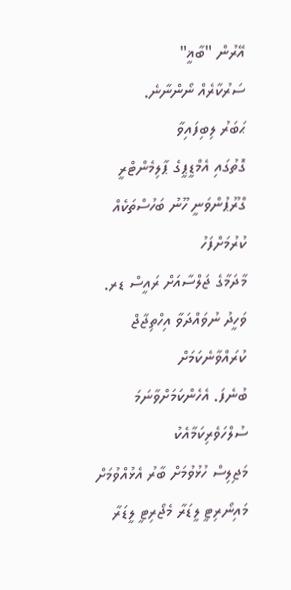އޭރުން "ބާޣީ"
ސަރުކާރެއް ނޯންނާނެ.
ޙަބަރު ލިބިފައިވާ
ގޮތުގައި އެމްޑީޕީގެ ޕާލިމެންޓްރީ ގްރޫޕުންވަނީ ހޫނު ބަހުސްތަކެއް ކުރުމަށްފަހު
މާދަމާގެ ޖަލްސާއަށް ރައީސް ޑރ. ވަހީދު ނުވައްދަވާ އިހްތިޖާޖް ކުރައްވާނެކަމަށް
ބުނެފަ. އެހެންކަމަށްވާނަމަ ސުލްހަވެރިކަމާއެކު
މަޖިލިސް ހުޅުވުމަށް ބާރު އެޅުއްވުމަށް
މައިނޯރިޓީ ލީޑަރާ މެޖޯރިޓީ ލީޑަރާ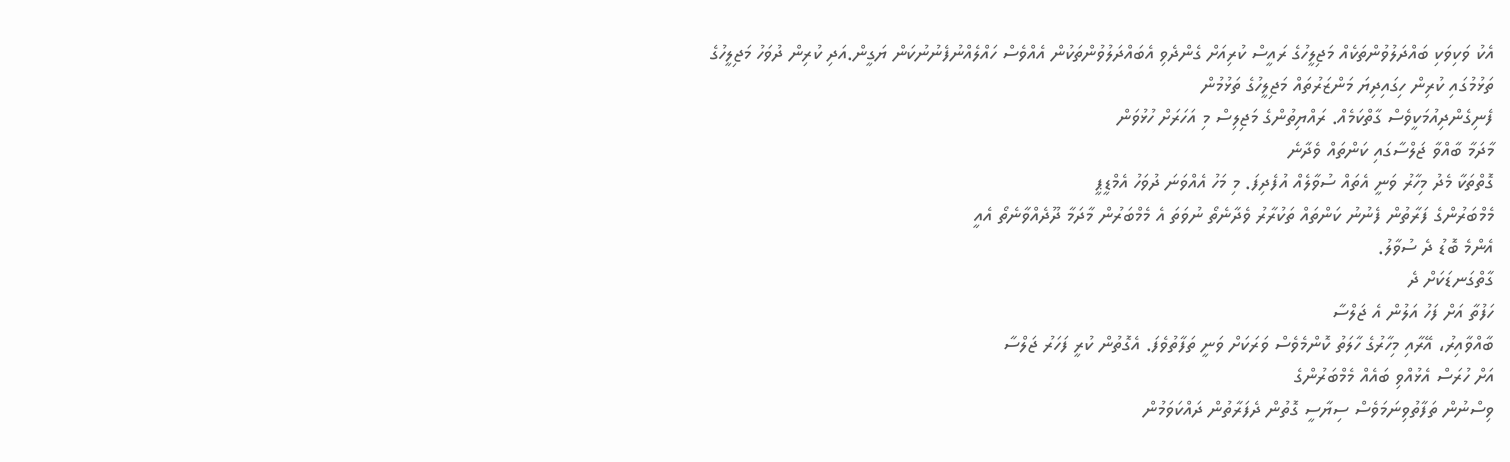އެކު ވަކިވަކި ބައްދަލުވުންތަކެއް މަޖިލީހުގެ ރައީސް ކުރިއަށް ގެންދެވި އެބައްދަލުވުންތަކުން އެއްވެސް ހައްލެއްނުފެނުނުކަން ޔަގީން.އަދި ކުރިން ދުވަހު މަޖިލީހުގެ
ތަޅުމުގައި ކުރިން ހިގައިދިޔަ މަންޒަރުތައް މަޖިލީހުގެ ތަޅުމުން
ފެނިގެންދިއުމަކީވެސް ގާތްކަމެއް. ރައްޔިތުންގެ މަޖިލިސް މި އަހަރަށް ހުޅުވަން
މާދަމާ ބާއްވާ ޖަލްސާގައި ކަންތައް ވެދާނެ
ގޮތްތަކާ މެދު މިހާރު ވަނީ އެތައް ސުވާލެއް އުފެދިފަ. މި މަހު އެއްވަނަ ދުވަހު އެމްޑީޕީ
މެމްބަރުންގެ ފަރާތުން ފެނުނު ކަންތައް ތަކުރާރު ވެދާނެތޯ ނުވަތަ އެ މެމްބަރުން މާދަމާ ދޫދެއްވާނެތޯ އެއީ
އެންމެ ބޮޑު ދެ ސުވާލު.
ގާތްގަނޑަކަށް ދެ
ހަފުތާ އަށް ފަހު އަލުން އެ ޖަލްސާ
ބާއްވާއިރު، އޭރާއި މިހާރުގެ ހާލަތު ކޮންމެވެސް ވަރަކަށް ވަނީ ތަފާތުވެފަ. އެގޮތުން ކުރީ ފަހަރު ޖަލްސާ
އަށް ހުރަސް އެޅުއްވި ބައެއް މެމްބަރުންގެ
ވިސްނުން ތަފާތުވިނަމަވެސް ސިޔާސީ ގޮތުން ދެފަރާތުން ދައްކަވަމުން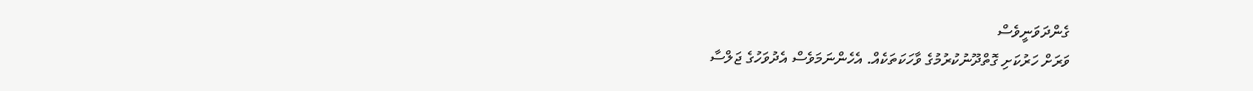ގެންދަވަނީވެސް
ވަރަށް ހަރުކަށި ގޮތްދޫނުކުރުމުގެ ވާހަކަތަކެއް. އެހެންނަމަވެސް އެދުވަހުގެ ޖަލްސާ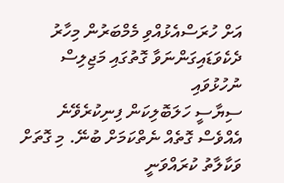އަށް ހުރަސްއެޅުއްވި މެމްބަރުން މިހާރު ދެކެވަޑައިގަންނަވާ ގޮތުގައި މަޖިލިސް ނުހުޅުވައި
ސިޔާސީ ހަލަބޮލިކަން ފިނިކުރެވޭނެ އެއްވެސް ގޮތެއް ނެތްކަމަށް ބުނޭ. މި ގޮތަށް ވަކާލާތު ކުރައްވަނީ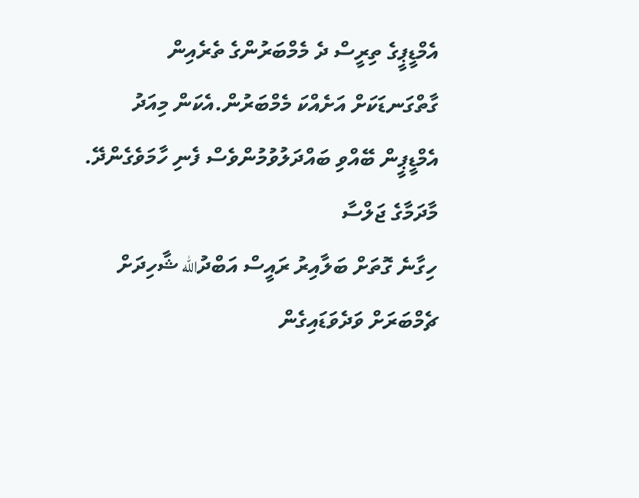އެމްޑީޕީގެ ތިރީސް ދެ މެމްބަރުންގެ ތެރެއިން
ގާތްގަނޑަކަށް އަށެއްކަ މެމްބަރުން.އެކަން މިއަދު އެމްޑީޕީން ބޭއްވި ބައްދަލުވުމުންވެސް ފެނި ހާމަވެގެންދޭ.
މާދަމާގެ ޖަލްސާ
ހިގާނެ ގޮތަށް ބަލާއިރު ރައީސް އަބްދުالله ޝާހިދަށް ޗެމްބަރަށް ވަދެވަޑައިގެން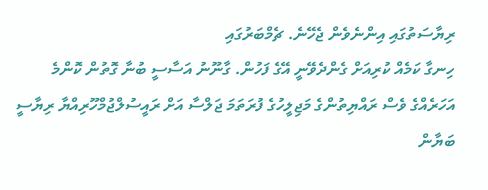ރިޔާސަތުގައި އިންނެވެން ޖެހޭނެ. ޗެމްބަރުގައި
ހިނގާ ކަމެއް ކުރިއަށް ގެންދެވޭނީ އޭގެ ފަހުން. ގާނޫނު އަސާސީ ބުނާ ގޮތުން ކޮންމެ
އަހަރެއްގެ ވެސް ރައްޔިތުންގެ މަޖިލީހުގެ ފުރަތަމަ ޖަލްސާ އަށް ރައީސުލްޖުމްހޫރިއްޔާ ރިޔާސީ ބަޔާން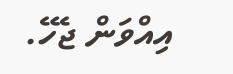އިއްވަން ޖެހޭ.